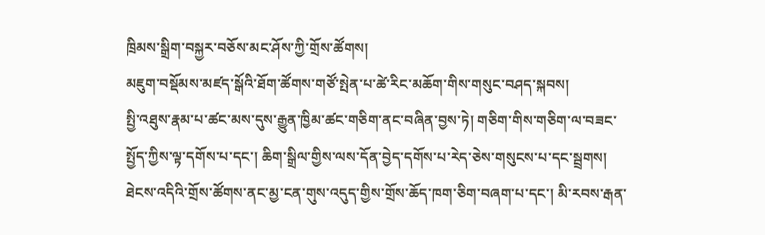ཁྲིམས་སྒྲིག་བསྐྱར་བཅོས་མང་ཤོས་ཀྱི་གྲོས་ཚོགས།
མཇུག་བསྡོམས་མཛད་སྒོའི་ཐོག་ཚོགས་གཙོ་སྤེན་པ་ཚེ་རིང་མཆོག་གིས་གསུང་བཤད་སྐབས།
སྤྱི་འཐུས་རྣམ་པ་ཚང་མས་དུས་རྒྱུན་ཁྱིམ་ཚང་གཅིག་ནང་བཞིན་བྱས་ཏེ། གཅིག་གིས་གཅིག་ལ་བཟང་སྤྱོད་ཀྱིས་ལྟ་དགོས་པ་དང་། ཆིག་སྒྲིལ་གྱིས་ལས་དོན་བྱེད་དགོས་པ་རེད་ཅེས་གསུངས་པ་དང་སྦྲགས། ཐེངས་འདིའི་གྲོས་ཚོགས་ནང་མྱ་ངན་གུས་འདུད་གྱིས་གྲོས་ཆོད་ཁག་ཅིག་བཞག་པ་དང་། མི་རབས་རྒན་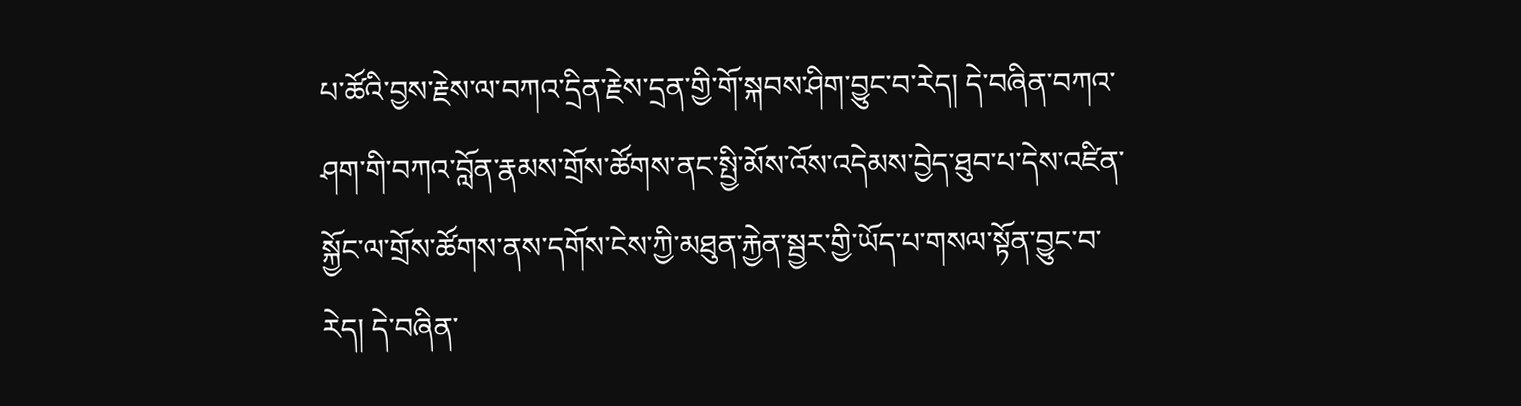པ་ཚོའི་བྱས་རྗེས་ལ་བཀའ་དྲིན་རྗེས་དྲན་གྱི་གོ་སྐབས་ཤིག་བྱུང་བ་རེད། དེ་བཞིན་བཀའ་ཤག་གི་བཀའ་བློན་རྣམས་གྲོས་ཚོགས་ནང་སྤྱི་མོས་འོས་འདེམས་བྱེད་ཐུབ་པ་དེས་འཛིན་སྐྱོང་ལ་གྲོས་ཚོགས་ནས་དགོས་ངེས་ཀྱི་མཐུན་རྐྱེན་སྦྱར་གྱི་ཡོད་པ་གསལ་སྟོན་བྱུང་བ་རེད། དེ་བཞིན་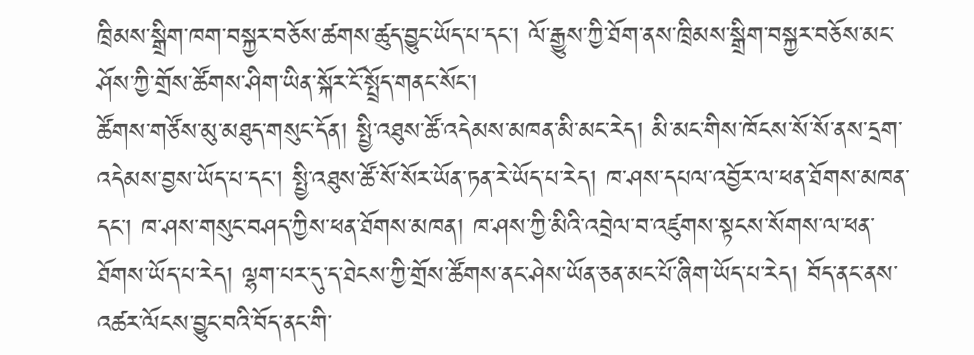ཁྲིམས་སྒྲིག་ཁག་བསྐྱར་བཅོས་ཚགས་ཚུད་བྱུང་ཡོད་པ་དང་། ལོ་རྒྱུས་ཀྱི་ཐོག་ནས་ཁྲིམས་སྒྲིག་བསྐྱར་བཅོས་མང་ཤོས་ཀྱི་གྲོས་ཚོགས་ཤིག་ཡིན་སྐོར་ངོ་སྤྲོད་གནང་སོང་།
ཚོགས་གཙོས་མུ་མཐུད་གསུང་དོན། སྤྱི་འཐུས་ཚོ་འདེམས་མཁན་མི་མང་རེད། མི་མང་གིས་ཁོངས་སོ་སོ་ནས་དྲག་འདེམས་བྱས་ཡོད་པ་དང། སྤྱི་འཐུས་ཚོ་སོ་སོར་ཡོན་ཏན་རེ་ཡོད་པ་རེད། ཁ་ཤས་དཔལ་འབྱོར་ལ་ཕན་ཐོགས་མཁན་དང་། ཁ་ཤས་གསུང་བཤད་ཀྱིས་ཕན་ཐོགས་མཁན། ཁ་ཤས་ཀྱི་མིའི་འབྲེལ་བ་འཛུགས་སྟངས་སོགས་ལ་ཕན་ཐོགས་ཡོད་པ་རེད། ལྷག་པར་དུ་ད་ཐེངས་ཀྱི་གྲོས་ཚོགས་ནང་ཤེས་ཡོན་ཅན་མང་པོ་ཞིག་ཡོད་པ་རེད། བོད་ནང་ནས་འཚར་ལོངས་བྱུང་བའི་བོད་ནང་གི་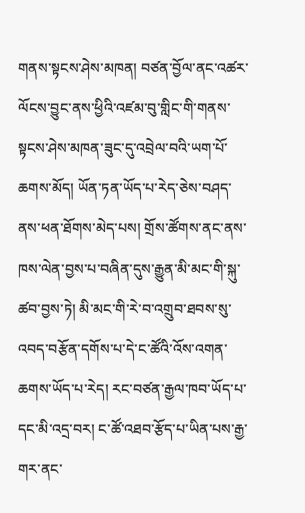གནས་སྟངས་ཤེས་མཁན། བཙན་བྱོལ་ནང་འཚར་ལོངས་བྱུང་ནས་ཕྱིའི་འཛམ་བུ་གླིང་གི་གནས་སྟངས་ཤེས་མཁན་ཟུང་དུ་འབྲེལ་བའི་ཡག་པོ་ཆགས་མོད། ཡོན་ཏན་ཡོད་པ་རེད་ཅེས་བཤད་ནས་ཕན་ཐོགས་མེད་པས། གྲོས་ཚོགས་ནང་ནས་ཁས་ལེན་བྱས་པ་བཞིན་དུས་རྒྱུན་མི་མང་གི་སྐུ་ཚབ་བྱས་ཏེ། མི་མང་གི་རེ་བ་འགྲུབ་ཐབས་སུ་འབད་བརྩོན་དགོས་པ་དེ་ང་ཚོའི་འོས་འགན་ཆགས་ཡོད་པ་རེད། རང་བཙན་རྒྱལ་ཁབ་ཡོད་པ་དང་མི་འདྲ་བར། ང་ཚོ་འཐབ་རྩོད་པ་ཡིན་པས་རྒྱ་གར་ནང་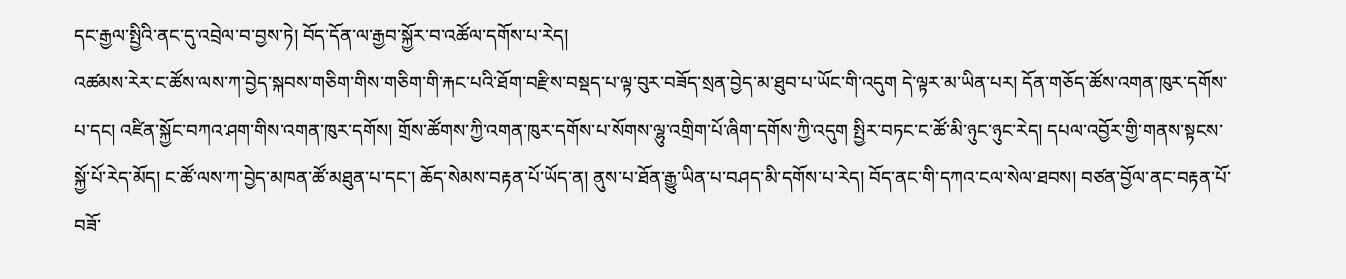དང་རྒྱལ་སྤྱིའི་ནང་དུ་འབྲེལ་བ་བྱས་ཏེ། བོད་དོན་ལ་རྒྱབ་སྐྱོར་བ་འཚོལ་དགོས་པ་རེད།
འཚམས་རེར་ང་ཚོས་ལས་ཀ་བྱེད་སྐབས་གཅིག་གིས་གཅིག་གི་རྐང་པའི་ཐོག་བརྫིས་བསྡད་པ་ལྟ་བུར་བཟོད་སྲན་བྱེད་མ་ཐུབ་པ་ཡོང་གི་འདུག དེ་ལྟར་མ་ཡིན་པར། དོན་གཅོད་ཚོས་འགན་ཁུར་དགོས་པ་དང། འཛིན་སྐྱོང་བཀའ་ཤག་གིས་འགན་ཁུར་དགོས། གྲོས་ཚོགས་ཀྱི་འགན་ཁུར་དགོས་པ་སོགས་ལྷུ་འགྲིག་པོ་ཞིག་དགོས་ཀྱི་འདུག སྤྱིར་བཏང་ང་ཚོ་མི་ཉུང་ཉུང་རེད། དཔལ་འབྱོར་གྱི་གནས་སྟངས་སྐྱོ་པོ་རེད་མོད། ང་ཚོ་ལས་ཀ་བྱེད་མཁན་ཚོ་མཐུན་པ་དང་། ཆོད་སེམས་བརྟན་པོ་ཡོད་ན། ནུས་པ་ཐོན་རྒྱུ་ཡིན་པ་བཤད་མི་དགོས་པ་རེད། བོད་ནང་གི་དཀའ་ངལ་སེལ་ཐབས། བཙན་བྱོལ་ནང་བརྟན་པོ་བཟོ་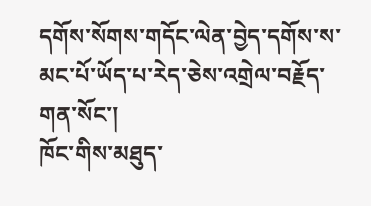དགོས་སོགས་གདོང་ལེན་བྱེད་དགོས་ས་མང་པོ་ཡོད་པ་རེད་ཅེས་འགྲེལ་བརྗོད་གན་སོང་།
ཁོང་གིས་མཐུད་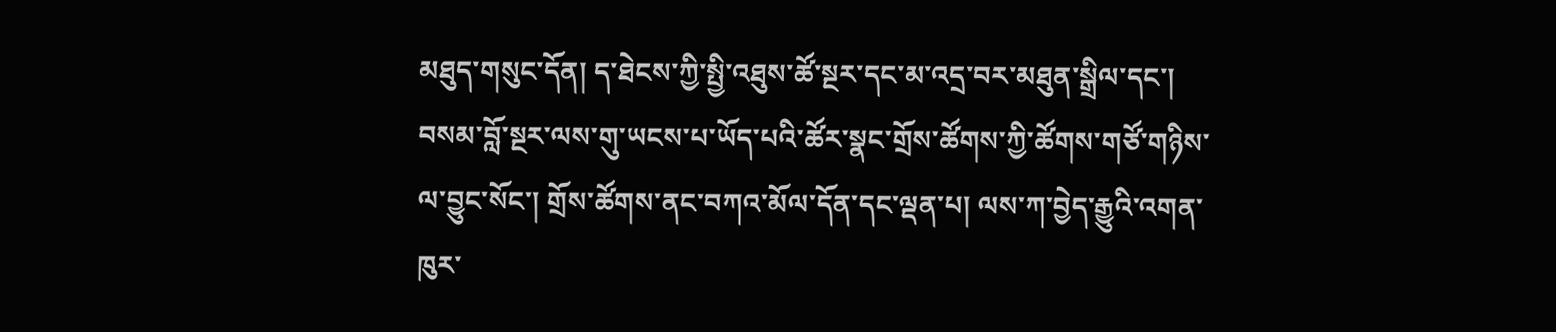མཐུད་གསུང་དོན། ད་ཐེངས་ཀྱི་སྤྱི་འཐུས་ཚོ་སྔར་དང་མ་འདྲ་བར་མཐུན་སྒྲིལ་དང་། བསམ་བློ་སྔར་ལས་གུ་ཡངས་པ་ཡོད་པའི་ཚོར་སྣང་གྲོས་ཚོགས་ཀྱི་ཚོགས་གཙོ་གཉིས་ལ་བྱུང་སོང་། གྲོས་ཚོགས་ནང་བཀའ་མོལ་དོན་དང་ལྡན་པ། ལས་ཀ་བྱེད་རྒྱུའི་འགན་ཁུར་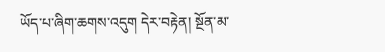ཡོད་པ་ཞིག་ཆགས་འདུག དེར་བརྟེན། སྔོན་མ་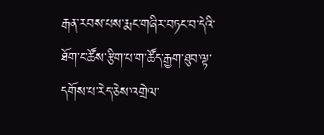རྒན་རབས་པས་རྨང་གཞིར་བཏང་བ་དེའི་ཐོག་ང་ཚོས་རྩིག་པ་ག་ཚོད་རྒྱག་ཐུབ་ལྟ་དགོས་པ་རེད་ཅེས་འགྲེལ་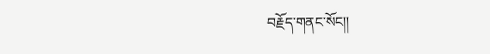བརྗོད་གནང་སོང།།